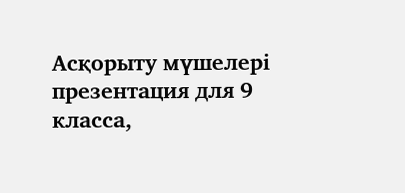Асқорыту мүшелері презентация для 9 класса,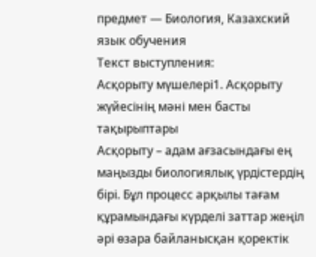предмет — Биология, Казахский язык обучения
Текст выступления:
Асқорыту мүшелері1. Асқорыту жүйесінің мәні мен басты тақырыптары
Асқорыту – адам ағзасындағы ең маңызды биологиялық үрдістердің бірі. Бұл процесс арқылы тағам құрамындағы күрделі заттар жеңіл әрі өзара байланысқан қоректік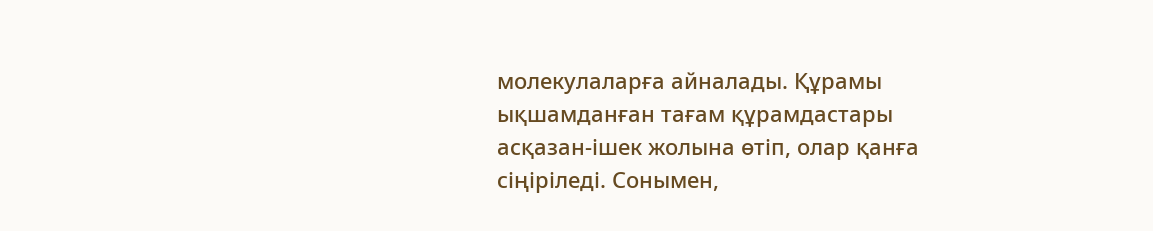молекулаларға айналады. Құрамы ықшамданған тағам құрамдастары асқазан-ішек жолына өтіп, олар қанға сіңіріледі. Сонымен,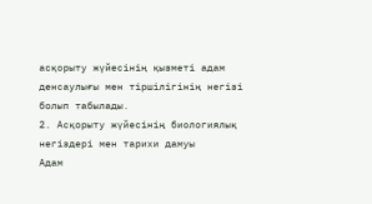асқорыту жүйесінің қызметі адам денсаулығы мен тіршілігінің негізі болып табылады.
2. Асқорыту жүйесінің биологиялық негіздері мен тарихи дамуы
Адам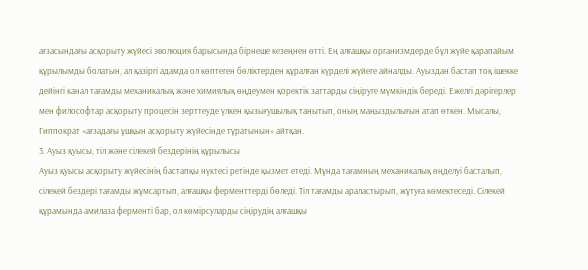ағзасындағы асқорыту жүйесі эволюция барысында бірнеше кезеңнен өтті. Ең алғашқы организмдерде бұл жүйе қарапайым құрылымды болатын, ал қазіргі адамда ол көптеген бөліктерден құралған күрделі жүйеге айналды. Ауыздан бастап тоқ ішекке дейінгі канал тағамды механикалық және химиялық өңдеумен қоректік заттарды сіңіруге мүмкіндік береді. Ежелгі дәрігерлер мен философтар асқорыту процесін зерттеуде үлкен қызығушылық танытып, оның маңыздылығын атап өткен. Мысалы, Гиппократ «ағзадағы ұшқын асқорыту жүйесінде тұратынын» айтқан.
3. Ауыз қуысы, тіл және сілекей бездерінің құрылысы
Ауыз қуысы асқорыту жүйесінің бастапқы нүктесі ретінде қызмет етеді. Мұнда тағамның механикалық өңделуі басталып, сілекей бездері тағамды жұмсартып, алғашқы ферменттерді бөледі. Тіл тағамды араластырып, жұтуға көмектеседі. Сілекей құрамында амилаза ферменті бар, ол көмірсуларды сіңірудің алғашқы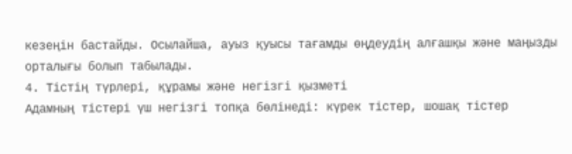кезеңін бастайды. Осылайша, ауыз қуысы тағамды өңдеудің алғашқы және маңызды орталығы болып табылады.
4. Тістің түрлері, құрамы және негізгі қызметі
Адамның тістері үш негізгі топқа бөлінеді: күрек тістер, шошақ тістер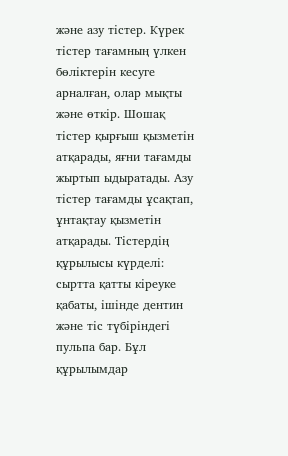және азу тістер. Күрек тістер тағамның үлкен бөліктерін кесуге арналған, олар мықты және өткір. Шошақ тістер қырғыш қызметін атқарады, яғни тағамды жыртып ыдыратады. Азу тістер тағамды ұсақтап, ұнтақтау қызметін атқарады. Тістердің құрылысы күрделі: сыртта қатты кіреуке қабаты, ішінде дентин және тіс түбіріндегі пульпа бар. Бұл құрылымдар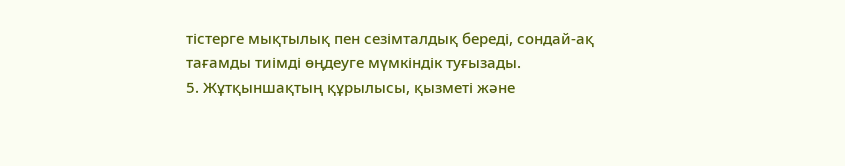тістерге мықтылық пен сезімталдық береді, сондай-ақ тағамды тиімді өңдеуге мүмкіндік туғызады.
5. Жұтқыншақтың құрылысы, қызметі және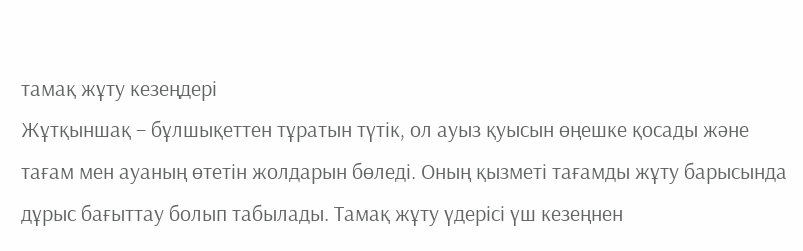тамақ жұту кезеңдері
Жұтқыншақ – бұлшықеттен тұратын түтік, ол ауыз қуысын өңешке қосады және тағам мен ауаның өтетін жолдарын бөледі. Оның қызметі тағамды жұту барысында дұрыс бағыттау болып табылады. Тамақ жұту үдерісі үш кезеңнен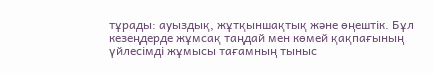тұрады: ауыздық, жұтқыншақтық және өңештік. Бұл кезеңдерде жұмсақ таңдай мен көмей қақпағының үйлесімді жұмысы тағамның тыныс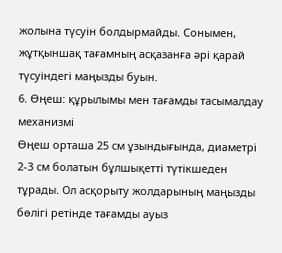жолына түсуін болдырмайды. Сонымен, жұтқыншақ тағамның асқазанға әрі қарай түсуіндегі маңызды буын.
6. Өңеш: құрылымы мен тағамды тасымалдау механизмі
Өңеш орташа 25 см ұзындығында, диаметрі 2-3 см болатын бұлшықетті түтікшеден тұрады. Ол асқорыту жолдарының маңызды бөлігі ретінде тағамды ауыз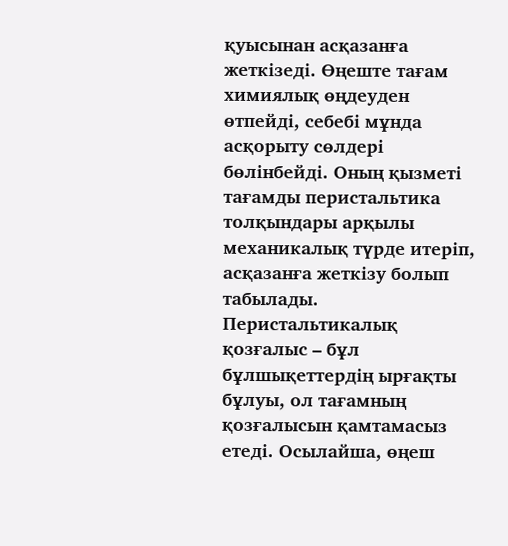қуысынан асқазанға жеткізеді. Өңеште тағам химиялық өңдеуден өтпейді, себебі мұнда асқорыту сөлдері бөлінбейді. Оның қызметі тағамды перистальтика толқындары арқылы механикалық түрде итеріп, асқазанға жеткізу болып табылады. Перистальтикалық қозғалыс – бұл бұлшықеттердің ырғақты бұлуы, ол тағамның қозғалысын қамтамасыз етеді. Осылайша, өңеш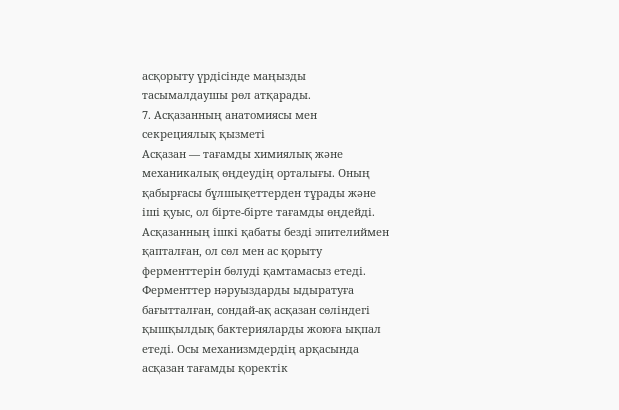асқорыту үрдісінде маңызды тасымалдаушы рөл атқарады.
7. Асқазанның анатомиясы мен секрециялық қызметі
Асқазан — тағамды химиялық және механикалық өңдеудің орталығы. Оның қабырғасы бұлшықеттерден тұрады және іші қуыс, ол бірте-бірте тағамды өңдейді. Асқазанның ішкі қабаты безді эпителиймен қапталған, ол сөл мен ас қорыту ферменттерін бөлуді қамтамасыз етеді. Ферменттер нәруыздарды ыдыратуға бағытталған, сондай-ақ асқазан сөліндегі қышқылдық бактерияларды жоюға ықпал етеді. Осы механизмдердің арқасында асқазан тағамды қоректік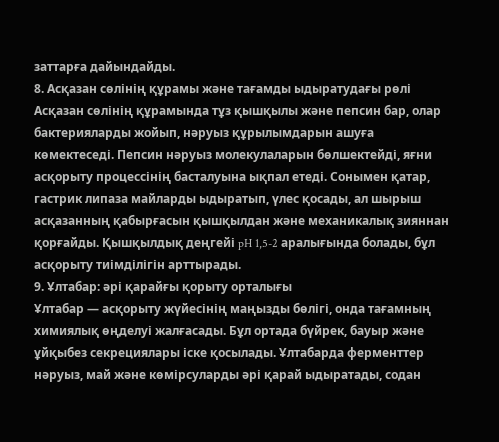заттарға дайындайды.
8. Асқазан сөлінің құрамы және тағамды ыдыратудағы рөлі
Асқазан сөлінің құрамында тұз қышқылы және пепсин бар, олар бактерияларды жойып, нәруыз құрылымдарын ашуға көмектеседі. Пепсин нәруыз молекулаларын бөлшектейді, яғни асқорыту процессінің басталуына ықпал етеді. Сонымен қатар, гастрик липаза майларды ыдыратып, үлес қосады, ал шырыш асқазанның қабырғасын қышқылдан және механикалық зияннан қорғайды. Қышқылдық деңгейі pH 1,5-2 аралығында болады, бұл асқорыту тиімділігін арттырады.
9. Ұлтабар: әрі қарайғы қорыту орталығы
Ұлтабар — асқорыту жүйесінің маңызды бөлігі, онда тағамның химиялық өңделуі жалғасады. Бұл ортада бүйрек, бауыр және ұйқыбез секрециялары іске қосылады. Ұлтабарда ферменттер нәруыз, май және көмірсуларды әрі қарай ыдыратады, содан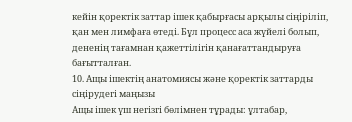кейін қоректік заттар ішек қабырғасы арқылы сіңіріліп, қан мен лимфаға өтеді. Бұл процесс аса жүйелі болып, дененің тағамнан қажеттілігін қанағаттандыруға бағытталған.
10. Ащы ішектің анатомиясы және қоректік заттарды сіңірудегі маңызы
Ащы ішек үш негізгі бөлімнен тұрады: ұлтабар,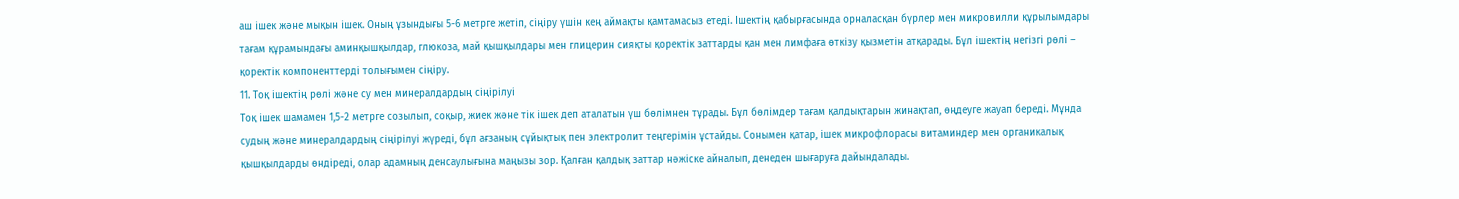аш ішек және мықын ішек. Оның ұзындығы 5-6 метрге жетіп, сіңіру үшін кең аймақты қамтамасыз етеді. Ішектің қабырғасында орналасқан бүрлер мен микровилли құрылымдары тағам құрамындағы аминқышқылдар, глюкоза, май қышқылдары мен глицерин сияқты қоректік заттарды қан мен лимфаға өткізу қызметін атқарады. Бұл ішектің негізгі рөлі – қоректік компоненттерді толығымен сіңіру.
11. Тоқ ішектің рөлі және су мен минералдардың сіңірілуі
Тоқ ішек шамамен 1,5-2 метрге созылып, соқыр, жиек және тік ішек деп аталатын үш бөлімнен тұрады. Бұл бөлімдер тағам қалдықтарын жинақтап, өңдеуге жауап береді. Мұнда судың және минералдардың сіңірілуі жүреді, бұл ағзаның сұйықтық пен электролит теңгерімін ұстайды. Сонымен қатар, ішек микрофлорасы витаминдер мен органикалық қышқылдарды өндіреді, олар адамның денсаулығына маңызы зор. Қалған қалдық заттар нәжіске айналып, денеден шығаруға дайындалады.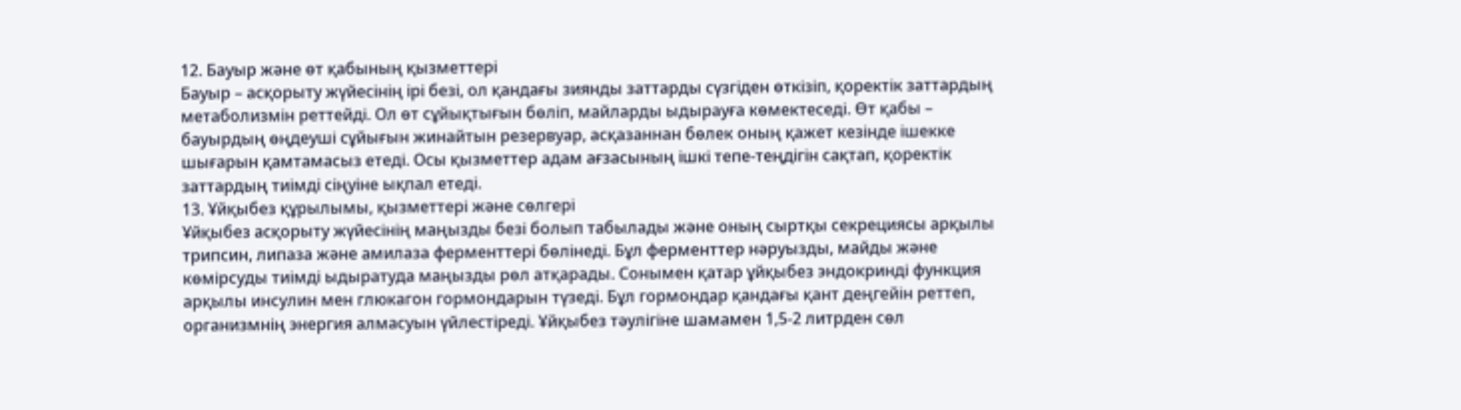12. Бауыр және өт қабының қызметтері
Бауыр – асқорыту жүйесінің ірі безі, ол қандағы зиянды заттарды сүзгіден өткізіп, қоректік заттардың метаболизмін реттейді. Ол өт сұйықтығын бөліп, майларды ыдырауға көмектеседі. Өт қабы – бауырдың өңдеуші сұйығын жинайтын резервуар, асқазаннан бөлек оның қажет кезінде ішекке шығарын қамтамасыз етеді. Осы қызметтер адам ағзасының ішкі тепе-теңдігін сақтап, қоректік заттардың тиімді сіңуіне ықпал етеді.
13. Ұйқыбез құрылымы, қызметтері және сөлгері
Ұйқыбез асқорыту жүйесінің маңызды безі болып табылады және оның сыртқы секрециясы арқылы трипсин, липаза және амилаза ферменттері бөлінеді. Бұл ферменттер нәруызды, майды және көмірсуды тиімді ыдыратуда маңызды рөл атқарады. Сонымен қатар ұйқыбез эндокринді функция арқылы инсулин мен глюкагон гормондарын түзеді. Бұл гормондар қандағы қант деңгейін реттеп, организмнің энергия алмасуын үйлестіреді. Ұйқыбез тәулігіне шамамен 1,5-2 литрден сөл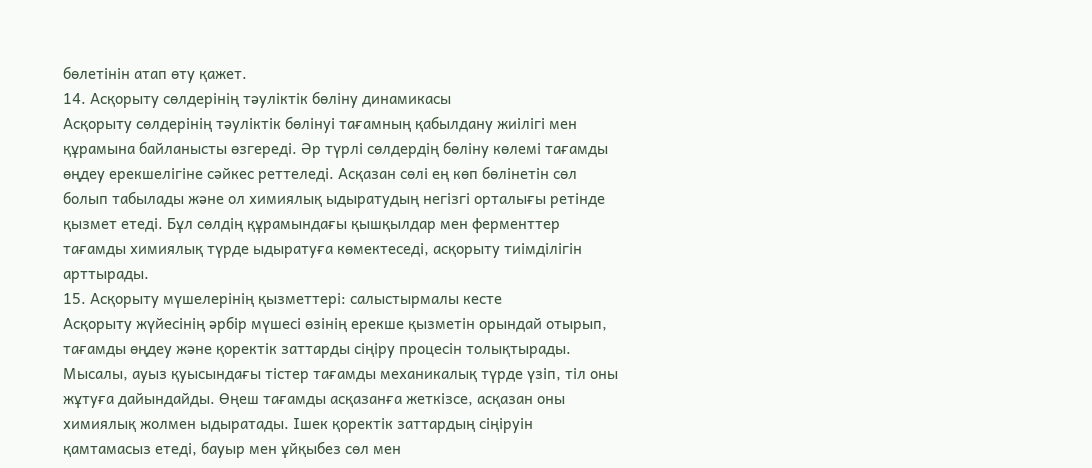бөлетінін атап өту қажет.
14. Асқорыту сөлдерінің тәуліктік бөліну динамикасы
Асқорыту сөлдерінің тәуліктік бөлінуі тағамның қабылдану жиілігі мен құрамына байланысты өзгереді. Әр түрлі сөлдердің бөліну көлемі тағамды өңдеу ерекшелігіне сәйкес реттеледі. Асқазан сөлі ең көп бөлінетін сөл болып табылады және ол химиялық ыдыратудың негізгі орталығы ретінде қызмет етеді. Бұл сөлдің құрамындағы қышқылдар мен ферменттер тағамды химиялық түрде ыдыратуға көмектеседі, асқорыту тиімділігін арттырады.
15. Асқорыту мүшелерінің қызметтері: салыстырмалы кесте
Асқорыту жүйесінің әрбір мүшесі өзінің ерекше қызметін орындай отырып, тағамды өңдеу және қоректік заттарды сіңіру процесін толықтырады. Мысалы, ауыз қуысындағы тістер тағамды механикалық түрде үзіп, тіл оны жұтуға дайындайды. Өңеш тағамды асқазанға жеткізсе, асқазан оны химиялық жолмен ыдыратады. Ішек қоректік заттардың сіңіруін қамтамасыз етеді, бауыр мен ұйқыбез сөл мен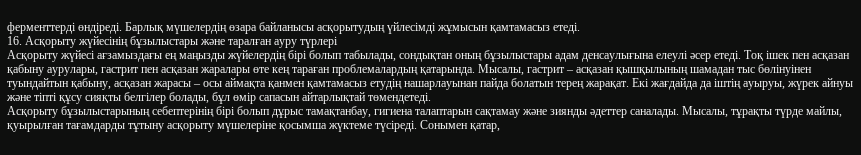ферменттерді өндіреді. Барлық мүшелердің өзара байланысы асқорытудың үйлесімді жұмысын қамтамасыз етеді.
16. Асқорыту жүйесінің бұзылыстары және таралған ауру түрлері
Асқорыту жүйесі ағзамыздағы ең маңызды жүйелердің бірі болып табылады, сондықтан оның бұзылыстары адам денсаулығына елеулі әсер етеді. Тоқ ішек пен асқазан қабыну аурулары, гастрит пен асқазан жаралары өте кең тараған проблемалардың қатарында. Мысалы, гастрит – асқазан қышқылының шамадан тыс бөлінуінен туындайтын қабыну, асқазан жарасы – осы аймақта қанмен қамтамасыз етудің нашарлауынан пайда болатын терең жарақат. Екі жағдайда да іштің ауыруы, жүрек айнуы және тіпті құсу сияқты белгілер болады, бұл өмір сапасын айтарлықтай төмендетеді.
Асқорыту бұзылыстарының себептерінің бірі болып дұрыс тамақтанбау, гигиена талаптарын сақтамау және зиянды әдеттер саналады. Мысалы, тұрақты түрде майлы, қуырылған тағамдарды тұтыну асқорыту мүшелеріне қосымша жүктеме түсіреді. Сонымен қатар,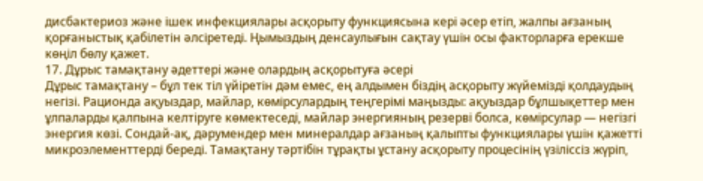дисбактериоз және ішек инфекциялары асқорыту функциясына кері әсер етіп, жалпы ағзаның қорғаныстық қабілетін әлсіретеді. Ңымыздың денсаулығын сақтау үшін осы факторларға ерекше көңіл бөлу қажет.
17. Дұрыс тамақтану әдеттері және олардың асқорытуға әсері
Дұрыс тамақтану – бұл тек тіл үйіретін дәм емес, ең алдымен біздің асқорыту жүйемізді қолдаудың негізі. Рационда ақуыздар, майлар, көмірсулардың теңгерімі маңызды: ақуыздар бұлшықеттер мен ұлпаларды қалпына келтіруге көмектеседі, майлар энергияның резерві болса, көмірсулар — негізгі энергия көзі. Сондай-ақ, дәрумендер мен минералдар ағзаның қалыпты функциялары үшін қажетті микроэлементтерді береді. Тамақтану тәртібін тұрақты ұстану асқорыту процесінің үзіліссіз жүріп,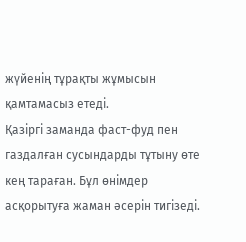жүйенің тұрақты жұмысын қамтамасыз етеді.
Қазіргі заманда фаст-фуд пен газдалған сусындарды тұтыну өте кең тараған. Бұл өнімдер асқорытуға жаман әсерін тигізеді.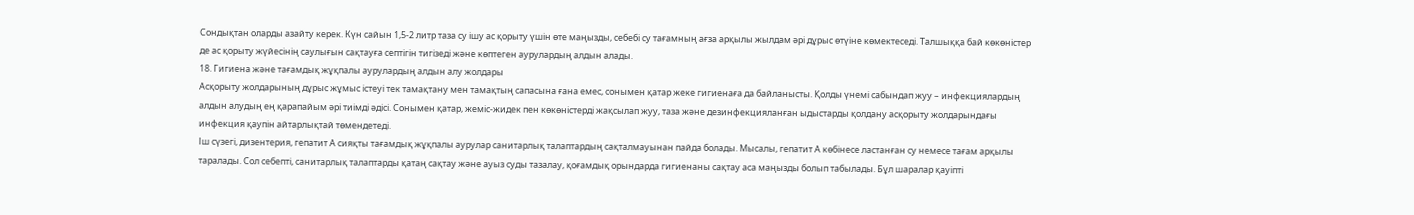Сондықтан оларды азайту керек. Күн сайын 1,5-2 литр таза су ішу ас қорыту үшін өте маңызды, себебі су тағамның ағза арқылы жылдам әрі дұрыс өтүіне көмектеседі. Талшыққа бай көкөністер де ас қорыту жүйесінің саулығын сақтауға септігін тигізеді және көптеген аурулардың алдын алады.
18. Гигиена және тағамдық жұқпалы аурулардың алдын алу жолдары
Асқорыту жолдарының дұрыс жұмыс істеуі тек тамақтану мен тамақтың сапасына ғана емес, сонымен қатар жеке гигиенаға да байланысты. Қолды үнемі сабындап жуу – инфекциялардың алдын алудың ең қарапайым әрі тиімді әдісі. Сонымен қатар, жеміс-жидек пен көкөністерді жақсылап жуу, таза және дезинфекцияланған ыдыстарды қолдану асқорыту жолдарындағы инфекция қаупін айтарлықтай төмендетеді.
Іш сүзегі, дизентерия, гепатит А сияқты тағамдық жұқпалы аурулар санитарлық талаптардың сақталмауынан пайда болады. Мысалы, гепатит А көбінесе ластанған су немесе тағам арқылы таралады. Сол себепті, санитарлық талаптарды қатаң сақтау және ауыз суды тазалау, қоғамдық орындарда гигиенаны сақтау аса маңызды болып табылады. Бұл шаралар қауіпті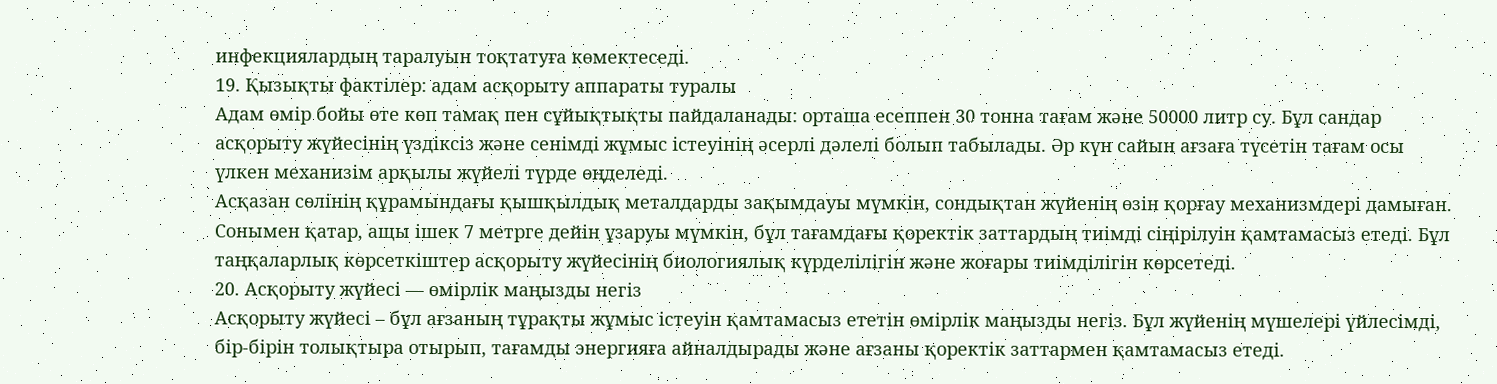инфекциялардың таралуын тоқтатуға көмектеседі.
19. Қызықты фактілер: адам асқорыту аппараты туралы
Адам өмір бойы өте көп тамақ пен сұйықтықты пайдаланады: орташа есеппен 30 тонна тағам және 50000 литр су. Бұл сандар асқорыту жүйесінің үздіксіз және сенімді жұмыс істеуінің әсерлі дәлелі болып табылады. Әр күн сайын ағзаға түсетін тағам осы үлкен механизім арқылы жүйелі түрде өңделеді.
Асқазан сөлінің құрамындағы қышқылдық металдарды зақымдауы мүмкін, сондықтан жүйенің өзін қорғау механизмдері дамыған. Сонымен қатар, ащы ішек 7 метрге дейін ұзаруы мүмкін, бұл тағамдағы қоректік заттардың тиімді сіңірілуін қамтамасыз етеді. Бұл таңқаларлық көрсеткіштер асқорыту жүйесінің биологиялық күрделілігін және жоғары тиімділігін көрсетеді.
20. Асқорыту жүйесі — өмірлік маңызды негіз
Асқорыту жүйесі – бұл ағзаның тұрақты жұмыс істеуін қамтамасыз ететін өмірлік маңызды негіз. Бұл жүйенің мүшелері үйлесімді, бір-бірін толықтыра отырып, тағамды энергияға айналдырады және ағзаны қоректік заттармен қамтамасыз етеді.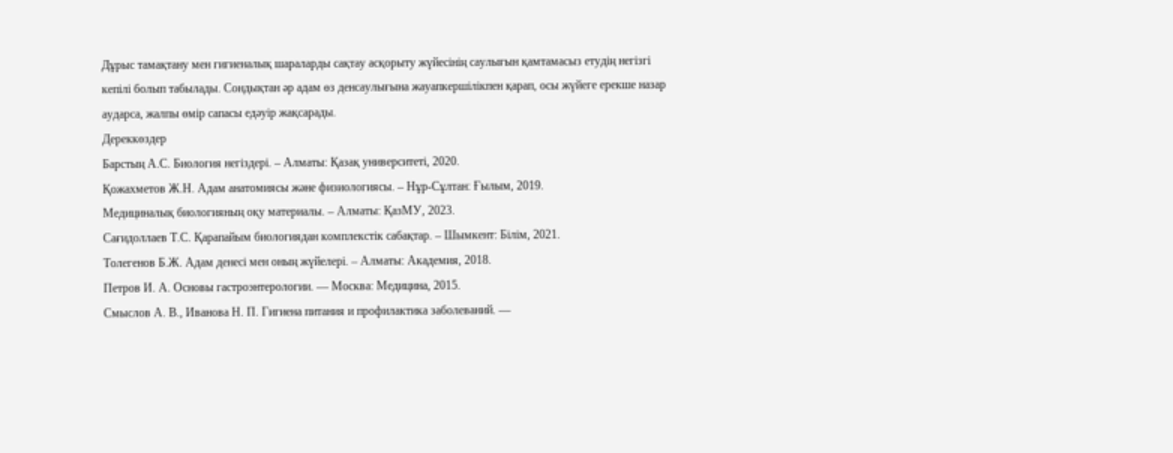Дұрыс тамақтану мен гигиеналық шараларды сақтау асқорыту жүйесінің саулығын қамтамасыз етудің негізгі кепілі болып табылады. Сондықтан әр адам өз денсаулығына жауапкершілікпен қарап, осы жүйеге ерекше назар аударса, жалпы өмір сапасы едәуір жақсарады.
Дереккөздер
Барстың А.С. Биология негіздері. – Алматы: Қазақ университеті, 2020.
Қожахметов Ж.Н. Адам анатомиясы және физиологиясы. – Нұр-Сұлтан: Ғылым, 2019.
Медициналық биологияның оқу материалы. – Алматы: ҚазМУ, 2023.
Сағидоллаев Т.С. Қарапайым биологиядан комплекстік сабақтар. – Шымкент: Білім, 2021.
Толегенов Б.Ж. Адам денесі мен оның жүйелері. – Алматы: Академия, 2018.
Петров И. А. Основы гастроэнтерологии. — Москва: Медицина, 2015.
Смыслов А. В., Иванова Н. П. Гигиена питания и профилактика заболеваний. —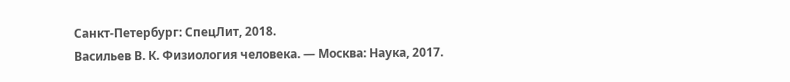Санкт-Петербург: СпецЛит, 2018.
Васильев В. К. Физиология человека. — Москва: Наука, 2017.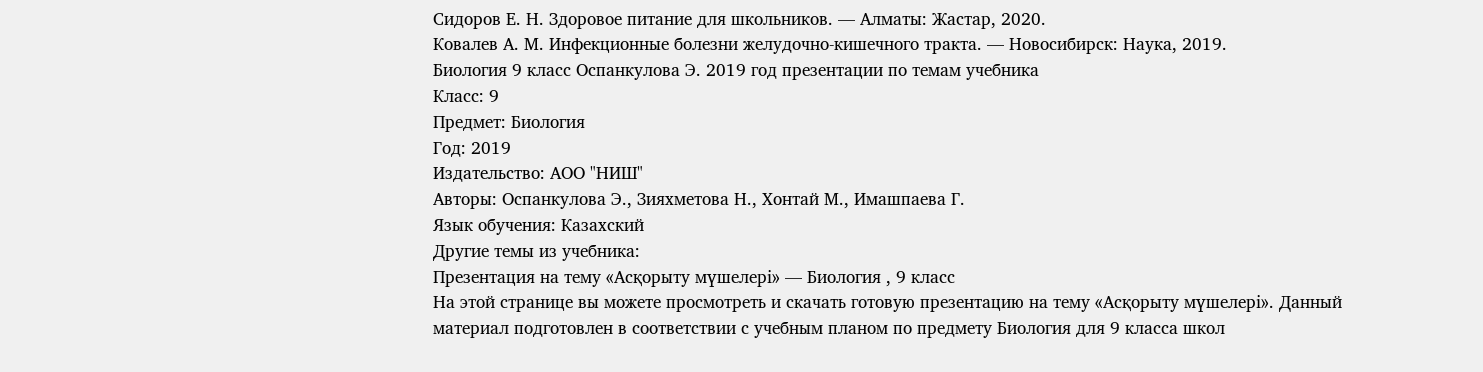Сидоров Е. Н. Здоровое питание для школьников. — Алматы: Жастар, 2020.
Ковалев А. М. Инфекционные болезни желудочно-кишечного тракта. — Новосибирск: Наука, 2019.
Биология 9 класс Оспанкулова Э. 2019 год презентации по темам учебника
Класс: 9
Предмет: Биология
Год: 2019
Издательство: АОО "НИШ"
Авторы: Оспанкулова Э., Зияхметова Н., Хонтай М., Имашпаева Г.
Язык обучения: Казахский
Другие темы из учебника:
Презентация на тему «Асқорыту мүшелері» — Биология , 9 класс
На этой странице вы можете просмотреть и скачать готовую презентацию на тему «Асқорыту мүшелері». Данный материал подготовлен в соответствии с учебным планом по предмету Биология для 9 класса школ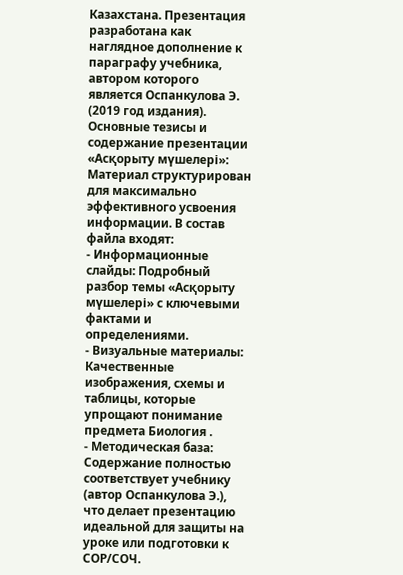Казахстана. Презентация разработана как наглядное дополнение к параграфу учебника, автором которого является Оспанкулова Э. (2019 год издания).
Основные тезисы и содержание презентации «Асқорыту мүшелері»:
Материал структурирован для максимально эффективного усвоения информации. В состав файла входят:
- Информационные слайды: Подробный разбор темы «Асқорыту мүшелері» с ключевыми фактами и определениями.
- Визуальные материалы: Качественные изображения, схемы и таблицы, которые упрощают понимание предмета Биология .
- Методическая база: Содержание полностью соответствует учебнику (автор Оспанкулова Э.), что делает презентацию идеальной для защиты на уроке или подготовки к СОР/СОЧ.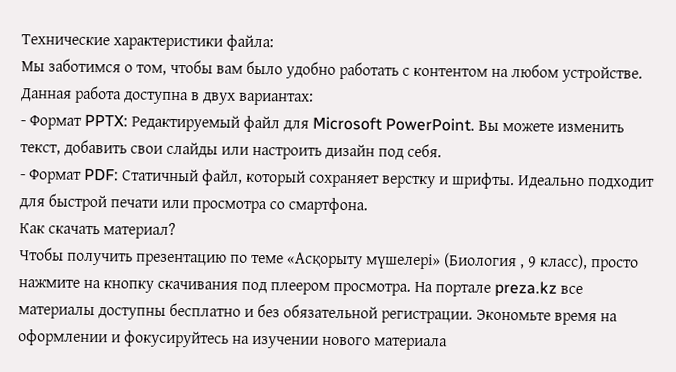Технические характеристики файла:
Мы заботимся о том, чтобы вам было удобно работать с контентом на любом устройстве. Данная работа доступна в двух вариантах:
- Формат PPTX: Редактируемый файл для Microsoft PowerPoint. Вы можете изменить текст, добавить свои слайды или настроить дизайн под себя.
- Формат PDF: Статичный файл, который сохраняет верстку и шрифты. Идеально подходит для быстрой печати или просмотра со смартфона.
Как скачать материал?
Чтобы получить презентацию по теме «Асқорыту мүшелері» (Биология , 9 класс), просто нажмите на кнопку скачивания под плеером просмотра. На портале preza.kz все материалы доступны бесплатно и без обязательной регистрации. Экономьте время на оформлении и фокусируйтесь на изучении нового материала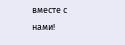вместе с нами!